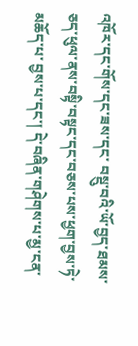འཁོར་དང་གོས་དང་ཟས་དང་ བསྡུ་བའི་ཡོ་བྱད་ཐམས་ཅད་ཕུལ་ནས་བསྟི་བསྟང་དང་བཅས་པས་ཕྱག་བྱས་ཏེ་མཆོད་པ་ བྱས་པ་དང་། དེ་བཞིན་གཤེགས་པ་མྱ་ངན་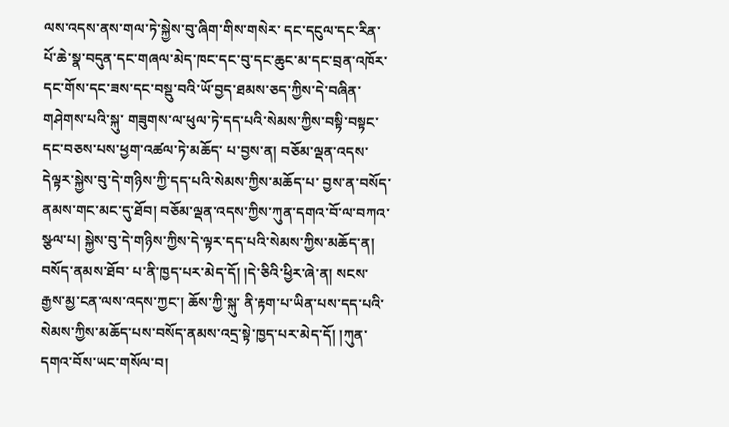ལས་འདས་ནས་གལ་ཏེ་སྐྱེས་བུ་ཞིག་གིས་གསེར་ དང་དངུལ་དང་རིན་པོ་ཆེ་སྣ་བདུན་དང་གཞལ་མེད་ཁང་དང་བུ་དང་ཆུང་མ་དང་བྲན་འཁོར་ དང་གོས་དང་ཟས་དང་བསྡུ་བའི་ཡོ་བྱད་ཐམས་ཅད་ཀྱིས་དེ་བཞིན་གཤེགས་པའི་སྐུ་ གཟུགས་ལ་ཕུལ་ཏེ་དད་པའི་སེམས་ཀྱིས་བསྟི་བསྟང་དང་བཅས་པས་ཕྱག་འཚལ་ཏེ་མཆོད་ པ་བྱས་ན། བཅོམ་ལྡན་འདས་དེལྟར་སྐྱེས་བུ་དེ་གཉིས་ཀྱི་དད་པའི་སེམས་ཀྱིས་མཆོད་པ་ བྱས་ན་བསོད་ནམས་གང་མང་དུ་ཐོབ། བཅོམ་ལྡན་འདས་ཀྱིས་ཀུན་དགའ་བོ་ལ་བཀའ་ སྩལ་པ། སྐྱེས་བུ་དེ་གཉིས་ཀྱིས་དེ་ལྟར་དད་པའི་སེམས་ཀྱིས་མཆོད་ན། བསོད་ནམས་ཐོབ་ པ་ནི་ཁྱད་པར་མེད་དོ། །དེ་ཅིའི་ཕྱིར་ཞེ་ན། སངས་རྒྱས་མྱ་ངན་ལས་འདས་ཀྱང་། ཆོས་ཀྱི་སྐུ་ ནི་རྟག་པ་ཡིན་པས་དད་པའི་སེམས་ཀྱིས་མཆོད་པས་བསོད་ནམས་འདྲ་སྟེ་ཁྱད་པར་མེད་དོ། །ཀུན་དགའ་བོས་ཡང་གསོལ་བ།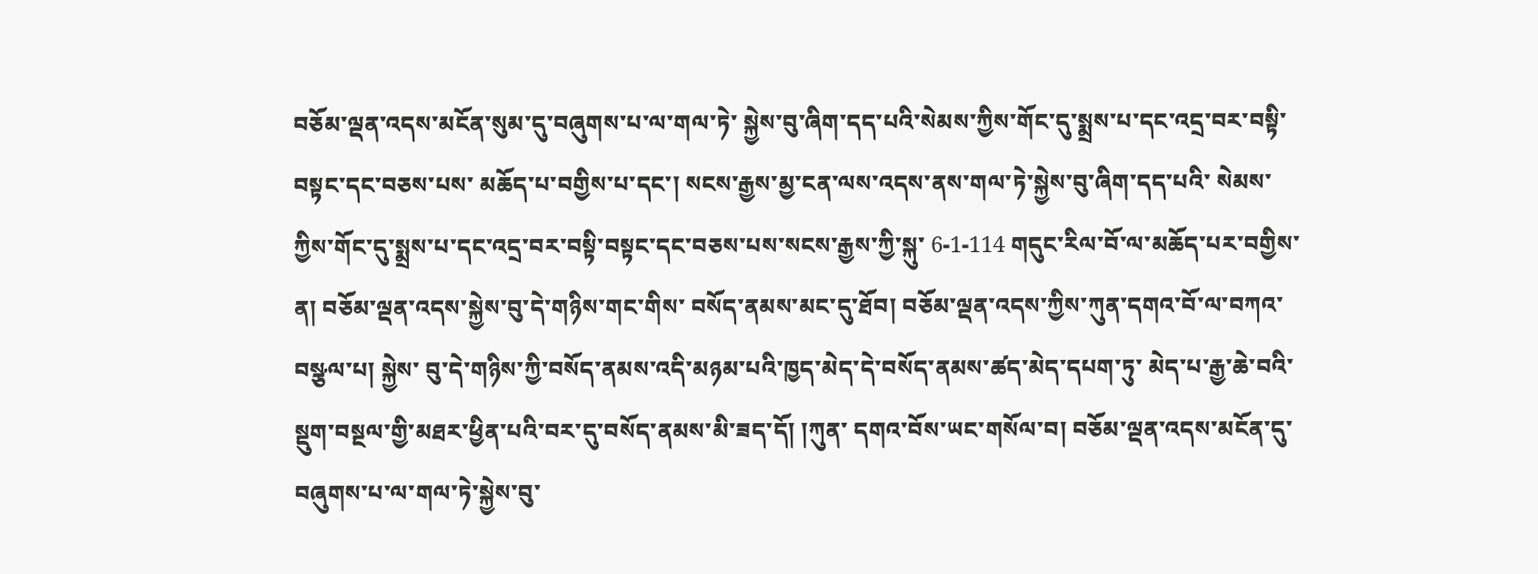བཅོམ་ལྡན་འདས་མངོན་སུམ་དུ་བཞུགས་པ་ལ་གལ་ཏེ་ སྐྱེས་བུ་ཞིག་དད་པའི་སེམས་ཀྱིས་གོང་དུ་སྨྲས་པ་དང་འདྲ་བར་བསྟི་བསྟང་དང་བཅས་པས་ མཆོད་པ་བགྱིས་པ་དང་། སངས་རྒྱས་མྱ་ངན་ལས་འདས་ནས་གལ་ཏེ་སྐྱེས་བུ་ཞིག་དད་པའི་ སེམས་ཀྱིས་གོང་དུ་སྨྲས་པ་དང་འདྲ་བར་བསྟི་བསྟང་དང་བཅས་པས་སངས་རྒྱས་ཀྱི་སྐུ་ 6-1-114 གདུང་རིལ་བོ་ལ་མཆོད་པར་བགྱིས་ན། བཅོམ་ལྡན་འདས་སྐྱེས་བུ་དེ་གཉིས་གང་གིས་ བསོད་ནམས་མང་དུ་ཐོབ། བཅོམ་ལྡན་འདས་ཀྱིས་ཀུན་དགའ་བོ་ལ་བཀའ་བསྩལ་པ། སྐྱེས་ བུ་དེ་གཉིས་ཀྱི་བསོད་ནམས་འདི་མཉམ་པའི་ཁྱད་མེད་དེ་བསོད་ནམས་ཚད་མེད་དཔག་ཏུ་ མེད་པ་རྒྱ་ཆེ་བའི་སྡུག་བསྔལ་གྱི་མཐར་ཕྱིན་པའི་བར་དུ་བསོད་ནམས་མི་ཟད་དོ། །ཀུན་ དགའ་བོས་ཡང་གསོལ་བ། བཅོམ་ལྡན་འདས་མངོན་དུ་བཞུགས་པ་ལ་གལ་ཏེ་སྐྱེས་བུ་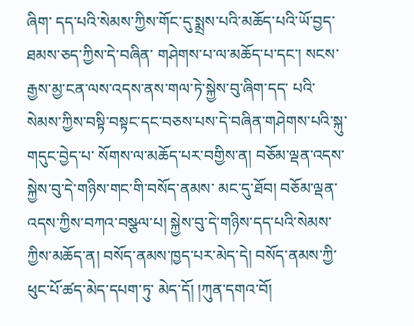ཞིག་ དད་པའི་སེམས་ཀྱིས་གོང་དུ་སྨྲས་པའི་མཆོད་པའི་ཡོ་བྱད་ཐམས་ཅད་ཀྱིས་དེ་བཞིན་ གཤེགས་པ་ལ་མཆོད་པ་དང་། སངས་རྒྱས་མྱ་ངན་ལས་འདས་ནས་གལ་ཏེ་སྐྱེས་བུ་ཞིག་དད་ པའི་སེམས་ཀྱིས་བསྟི་བསྟང་དང་བཅས་པས་དེ་བཞིན་གཤེགས་པའི་སྐུ་གདུང་བྱེད་པ་ སོགས་ལ་མཆོད་པར་བགྱིས་ན། བཅོམ་ལྡན་འདས་སྐྱེས་བུ་དེ་གཉིས་གང་གི་བསོད་ནམས་ མང་དུ་ཐོབ། བཅོམ་ལྡན་འདས་ཀྱིས་བཀའ་བསྩལ་པ། སྐྱེས་བུ་དེ་གཉིས་དད་པའི་སེམས་ ཀྱིས་མཆོད་ན། བསོད་ནམས་ཁྱད་པར་མེད་དེ། བསོད་ནམས་ཀྱི་ཕུང་པོ་ཚད་མེད་དཔག་ཏུ་ མེད་དོ། །ཀུན་དགའ་བོ།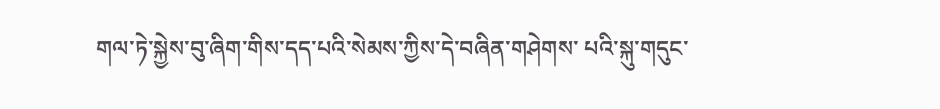གལ་ཏེ་སྐྱེས་བུ་ཞིག་གིས་དད་པའི་སེམས་ཀྱིས་དེ་བཞིན་གཤེགས་ པའི་སྐུ་གདུང་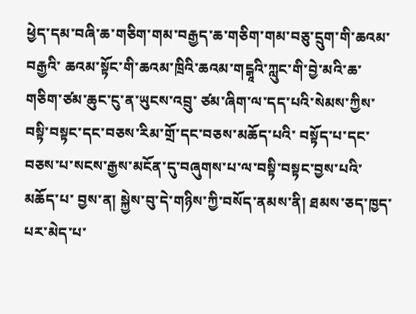ཕྱེད་དམ་བཞི་ཆ་གཅིག་གམ་བརྒྱད་ཆ་གཅིག་གམ་བཅུ་དྲུག་གི་ཆའམ་བརྒྱའི་ ཆའམ་སྟོང་གི་ཆའམ་ཁྲིའི་ཆའམ་གངྒཱའི་ཀླུང་གི་བྱེ་མའི་ཆ་གཅིག་ཙམ་ཆུང་ངུ་ན་ཡུངས་འབྲུ་ ཙམ་ཞིག་ལ་དད་པའི་སེམས་ཀྱིས་བསྟི་བསྟང་དང་བཅས་རིམ་གྲོ་དང་བཅས་མཆོད་པའི་ བསྟོད་པ་དང་བཅས་པ་སངས་རྒྱས་མངོན་དུ་བཞུགས་པ་ལ་བསྟི་བསྟང་བྱས་པའི་མཆོད་པ་ བྱས་ན། སྐྱེས་བུ་དེ་གཉིས་ཀྱི་བསོད་ནམས་ནི། ཐམས་ཅད་ཁྱད་པར་མེད་པ་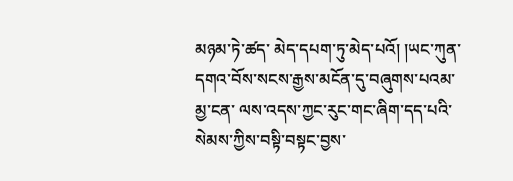མཉམ་ཏེ་ཚད་ མེད་དཔག་ཏུ་མེད་པའོ། །ཡང་ཀུན་དགའ་བོས་སངས་རྒྱས་མངོན་དུ་བཞུགས་པའམ་མྱ་ངན་ ལས་འདས་ཀྱང་རུང་གང་ཞིག་དད་པའི་སེམས་ཀྱིས་བསྟི་བསྟང་བྱས་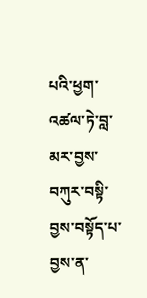པའི་ཕྱག་འཚལ་ཏེ་བླ་ མར་བྱས་བཀུར་བསྟི་བྱས་བསྟོད་པ་བྱས་ན་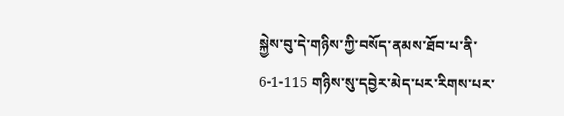སྐྱེས་བུ་དེ་གཉིས་ཀྱི་བསོད་ནམས་ཐོབ་པ་ནི་ 6-1-115 གཉིས་སུ་དབྱེར་མེད་པར་རིགས་པར་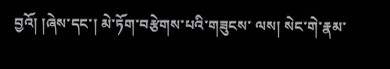བྱའོ། །ཞེས་དང་། མེ་ཏོག་བརྩེགས་པའི་གཟུངས་ ལས། སེང་གེ་རྣམ་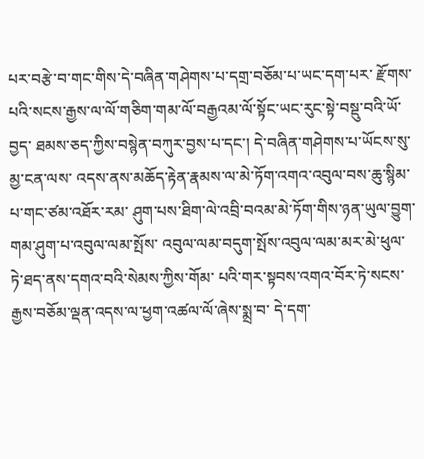པར་བརྩེ་བ་གང་གིས་དེ་བཞིན་གཤེགས་པ་དགྲ་བཅོམ་པ་ཡང་དག་པར་ རྫོགས་པའི་སངས་རྒྱས་ལ་ལོ་གཅིག་གམ་ལོ་བརྒྱའམ་ལོ་སྟོང་ཡང་རུང་སྟེ་བསྡུ་བའི་ཡོ་བྱད་ ཐམས་ཅད་ཀྱིས་བསྙེན་བཀུར་བྱས་པ་དང་། དེ་བཞིན་གཤེགས་པ་ཡོངས་སུ་མྱ་ངན་ལས་ འདས་ནས་མཆོད་རྟེན་རྣམས་ལ་མེ་ཏོག་འགའ་འབུལ་བས་ཆུ་སྙིམ་པ་གང་ཙམ་འཐོར་རམ་ ཤུག་པས་ཐིག་ལེ་འབྲི་བའམ་མེ་ཏོག་གིས་ཉན་ཡུལ་བྱུག་གམ་ཤུག་པ་འབུལ་ལམ་སྤོས་ འབུལ་ལམ་བདུག་སྤོས་འབུལ་ལམ་མར་མེ་ཕུལ་ཏེ་ཐད་ནས་དགའ་བའི་སེམས་ཀྱིས་གོམ་ པའི་གར་སྟབས་འགའ་བོར་ཏེ་སངས་རྒྱས་བཅོམ་ལྡན་འདས་ལ་ཕྱག་འཚལ་ལོ་ཞེས་སྨྲ་བ་ དེ་དག་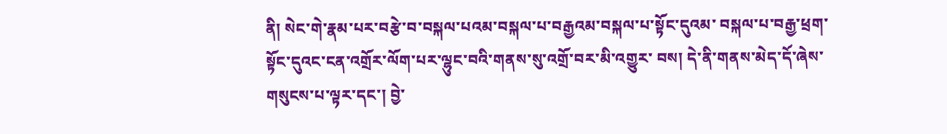ནི། སེང་གེ་རྣམ་པར་བརྩེ་བ་བསྐལ་པའམ་བསྐལ་པ་བརྒྱའམ་བསྐལ་པ་སྟོང་དུའམ་ བསྐལ་པ་བརྒྱ་ཕྲག་སྟོང་དུའང་ངན་འགྲོར་ལོག་པར་ལྷུང་བའི་གནས་སུ་འགྲོ་བར་མི་འགྱུར་ བས། དེ་ནི་གནས་མེད་དོ་ཞེས་གསུངས་པ་ལྟར་དང་། བྱེ་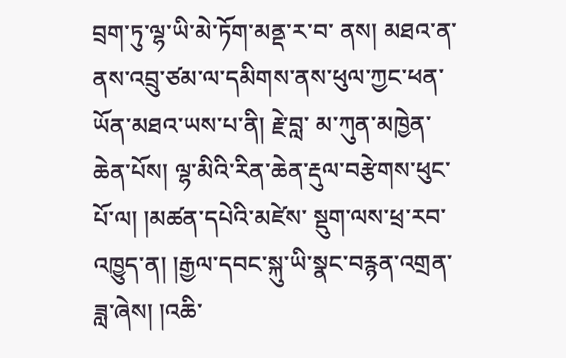བྲག་ཏུ་ལྷ་ཡི་མེ་ཏོག་མནྡ་ར་བ་ ནས། མཐའ་ན་ནས་འབྲུ་ཙམ་ལ་དམིགས་ནས་ཕུལ་ཀྱང་ཕན་ཡོན་མཐའ་ཡས་པ་ནི། རྗེ་བླ་ མ་ཀུན་མཁྱེན་ཆེན་པོས། ལྷ་མིའི་རིན་ཆེན་རྡུལ་བརྩེགས་ཕུང་པོ་ལ། །མཚན་དཔེའི་མཛེས་ སྡུག་ལས་ཕྲ་རབ་འཁྱུད་ན། །རྒྱལ་དབང་སྐུ་ཡི་སྣང་བརྙན་འགྲན་ཟླ་ཞེས། །འཆི་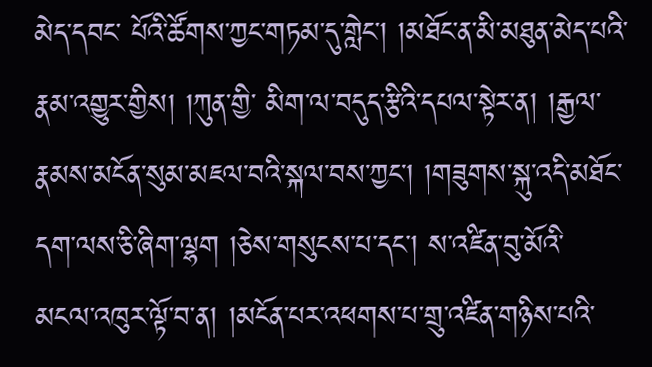མེད་དབང་ པོའི་ཚོགས་ཀྱང་གཏམ་དུ་གླེང་། །མཐོང་ན་མི་མཐུན་མེད་པའི་རྣམ་འགྱུར་གྱིས། །ཀུན་གྱི་ མིག་ལ་བདུད་རྩིའི་དཔལ་སྟེར་ན། །རྒྱལ་རྣམས་མངོན་སུམ་མཇལ་བའི་སྐལ་བས་ཀྱང་། །གཟུགས་སྐུ་འདི་མཐོང་དག་ལས་ཅི་ཞིག་ལྷག །ཅེས་གསུངས་པ་དང་། ས་འཛིན་བུ་མོའི་ མངལ་འཁུར་ལྟོ་བ་ན། །མངོན་པར་འཕགས་པ་གྲུ་འཛིན་གཉིས་པའི་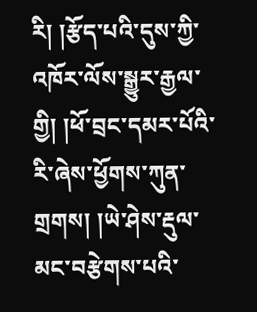རི། །རྩོད་པའི་དུས་ཀྱི་ འཁོར་ལོས་སྒྱུར་རྒྱལ་གྱི། །ཕོ་བྲང་དམར་པོའི་རི་ཞེས་ཕྱོགས་ཀུན་གྲགས། །ཡེ་ཤེས་རྡུལ་ མང་བརྩེགས་པའི་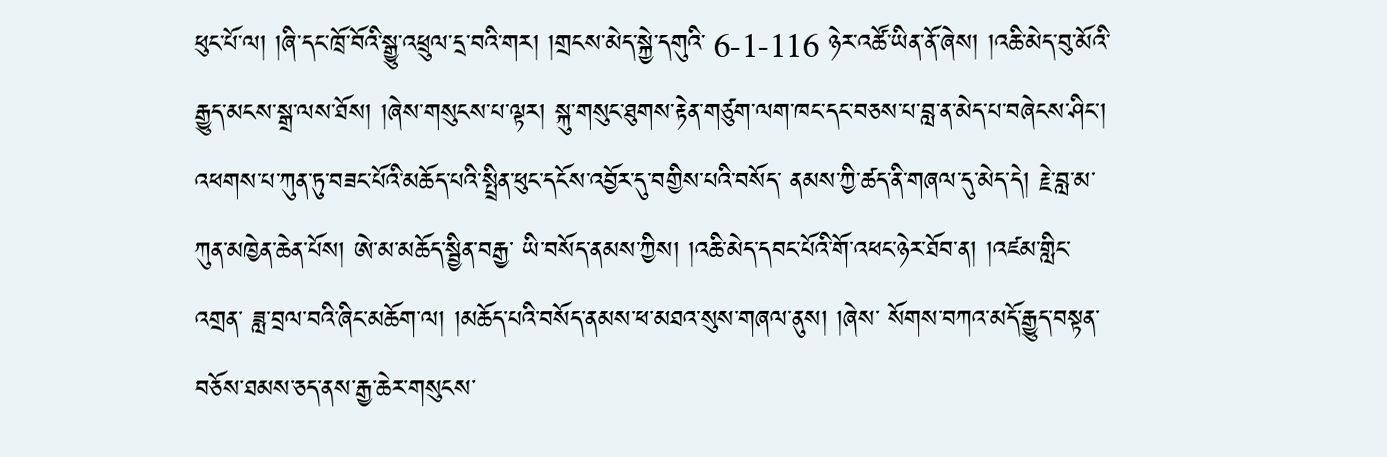ཕུང་པོ་ལ། །ཞི་དང་ཁྲོ་བོའི་སྒྱུ་འཕྲུལ་དྲ་བའི་གར། །གྲངས་མེད་སྐྱེ་དགུའི་ 6-1-116 ཉེར་འཚོ་ཡིན་ནོ་ཞེས། །འཆི་མེད་བུ་མོའི་རྒྱུད་མངས་སྒྲ་ལས་ཐོས། །ཞེས་གསུངས་པ་ལྟར། སྐུ་གསུང་ཐུགས་རྟེན་གཙུག་ལག་ཁང་དང་བཅས་པ་བླ་ན་མེད་པ་བཞེངས་ཤིང་། འཕགས་པ་ཀུན་ཏུ་བཟང་པོའི་མཆོད་པའི་སྤྲིན་ཕུང་དངོས་འབྱོར་དུ་བགྱིས་པའི་བསོད་ ནམས་ཀྱི་ཚད་ནི་གཞལ་དུ་མེད་དེ། རྗེ་བླ་མ་ཀུན་མཁྱེན་ཆེན་པོས། ཨེ་མ་མཆོད་སྦྱིན་བརྒྱ་ ཡི་བསོད་ནམས་ཀྱིས། །འཆི་མེད་དབང་པོའི་གོ་འཕང་ཉེར་ཐོབ་ན། །འཛམ་གླིང་འགྲན་ ཟླ་བྲལ་བའི་ཞིང་མཆོག་ལ། །མཆོད་པའི་བསོད་ནམས་ཕ་མཐའ་སུས་གཞལ་ནུས། །ཞེས་ སོགས་བཀའ་མདོ་རྒྱུད་བསྟན་བཅོས་ཐམས་ཅད་ནས་རྒྱ་ཆེར་གསུངས་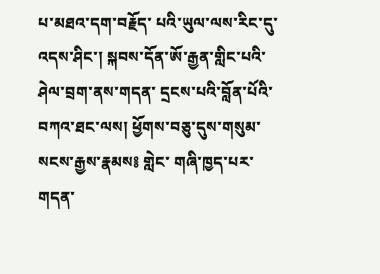པ་མཐའ་དག་བརྗོད་ པའི་ཡུལ་ལས་རིང་དུ་འདས་ཤིང་། སྐབས་དོན་ཨོ་རྒྱན་གླིང་པའི་ཤེལ་བྲག་ནས་གདན་ དྲངས་པའི་བློན་པོའི་བཀའ་ཐང་ལས། ཕྱོགས་བཅུ་དུས་གསུམ་སངས་རྒྱས་རྣམས༔ གླེང་ གཞི་ཁྱད་པར་གདན་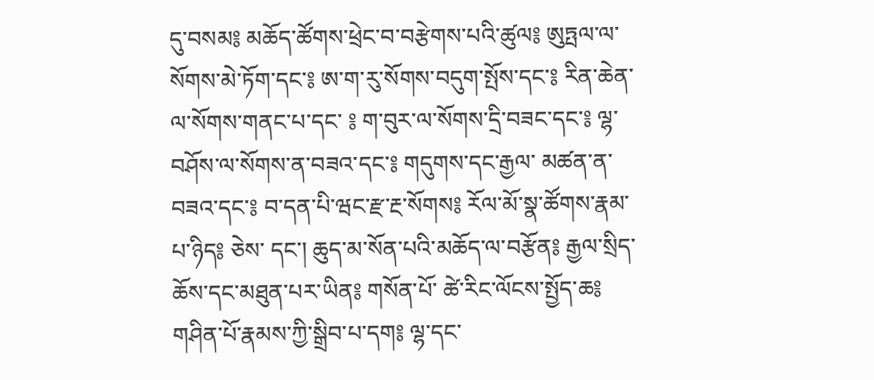དུ་བསམ༔ མཆོད་ཚོགས་ཕྲེང་བ་བརྩེགས་པའི་ཚུལ༔ ཨུཏྤལ་ལ་ སོགས་མེ་ཏོག་དང་༔ ཨ་ག་རུ་སོགས་བདུག་སྤོས་དང་༔ རིན་ཆེན་ལ་སོགས་གནང་པ་དང་ ༔ ག་བུར་ལ་སོགས་དྲི་བཟང་དང་༔ ལྷ་བཤོས་ལ་སོགས་ན་བཟའ་དང་༔ གདུགས་དང་རྒྱལ་ མཚན་ན་བཟའ་དང་༔ བ་དན་པི་ཝང་རྫ་རྔ་སོགས༔ རོལ་མོ་སྣ་ཚོགས་རྣམ་པ་ཉིད༔ ཅེས་ དང་། ཆུད་མ་སོན་པའི་མཆོད་ལ་བརྩོན༔ རྒྱལ་སྲིད་ཆོས་དང་མཐུན་པར་ཡིན༔ གསོན་པོ་ ཚེ་རིང་ལོངས་སྤྱོད་ཆ༔ གཤིན་པོ་རྣམས་ཀྱི་སྒྲིབ་པ་དག༔ ལྷ་དང་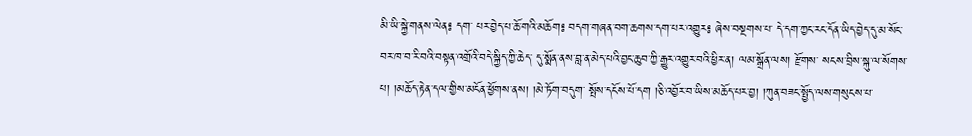མི་ཡི་སྐྱེ་གནས་ལེན༔ དག་ པར་བྱེད་པ་ཆོ་གའི་མཆོག༔ བདག་གཞན་བག་ཆགས་དག་པར་འགྱུར༔ ཞེས་བསྔགས་པ་ དེ་དག་ཀྱང་རང་དོན་ཡིད་བྱེད་དུ་མ་སོང་བར་ཁ་བ་རི་བའི་བསྟན་འགྲོའི་བདེ་སྐྱིད་ཀྱི་ཆེད་ དུ་སྨོན་ནས་བླ་ན་མེད་པའི་བྱང་ཆུབ་ཀྱི་རྒྱུར་འགྱུར་བའི་ཕྱིར་ན། ལམ་སྒྲོན་ལས། རྫོགས་ སངས་བྲིས་སྐུ་ལ་སོགས་པ། །མཆོད་རྟེན་དལ་གྱིས་མངོན་ཕྱོགས་ནས། །མེ་ཏོག་བདུག་ སྤོས་དངོས་པོ་དག །ཅི་འབྱོར་བ་ཡིས་མཆོད་པར་བྱ། །ཀུན་བཟང་སྤྱོད་ལས་གསུངས་པ་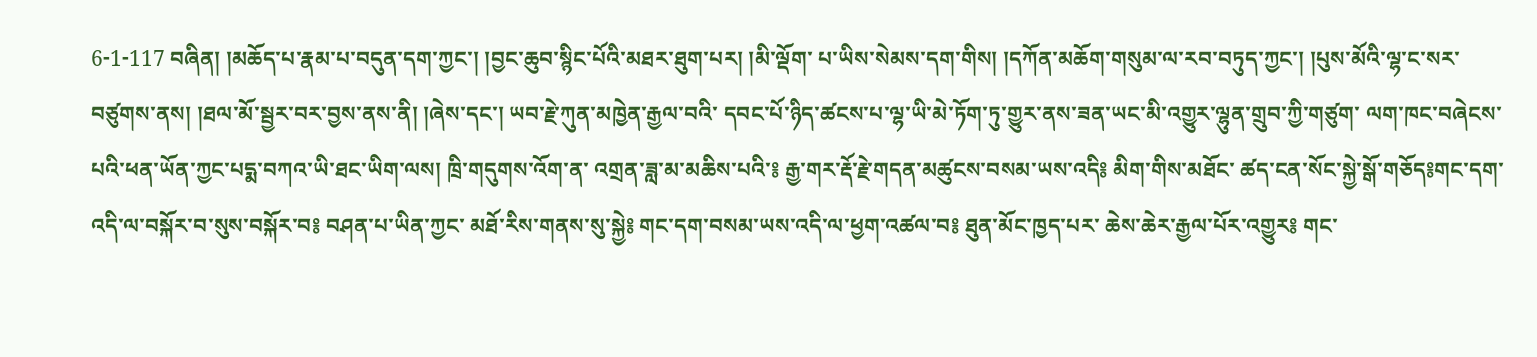6-1-117 བཞིན། །མཆོད་པ་རྣམ་པ་བདུན་དག་ཀྱང་། །བྱང་ཆུབ་སྙིང་པོའི་མཐར་ཐུག་པར། །མི་ལྡོག་ པ་ཡིས་སེམས་དག་གིས། །དཀོན་མཆོག་གསུམ་ལ་རབ་བཏུད་ཀྱང་། །པུས་མོའི་ལྷ་ང་སར་ བཙུགས་ནས། །ཐལ་མོ་སྦྱར་བར་བྱས་ནས་ནི། །ཞེས་དང་། ཡབ་རྗེ་ཀུན་མཁྱེན་རྒྱལ་བའི་ དབང་པོ་ཉིད་ཚངས་པ་ལྷ་ཡི་མེ་ཏོག་ཏུ་གྱུར་ནས་ཟན་ཡང་མི་འགྱུར་ལྷུན་གྲུབ་ཀྱི་གཙུག་ ལག་ཁང་བཞེངས་པའི་ཕན་ཡོན་ཀྱང་པདྨ་བཀའ་ཡི་ཐང་ཡིག་ལས། ཁྲི་གདུགས་འོག་ན་ འགྲན་ཟླ་མ་མཆིས་པའི་༔ རྒྱ་གར་རྡོ་རྗེ་གདན་མཚུངས་བསམ་ཡས་འདི༔ མིག་གིས་མཐོང་ ཚད་ངན་སོང་སྐྱེ་སྒོ་གཅོད༔གང་དག་འདི་ལ་བསྐོར་བ་སུས་བསྐོར་བ༔ བཤན་པ་ཡིན་ཀྱང་ མཐོ་རིས་གནས་སུ་སྐྱེ༔ གང་དག་བསམ་ཡས་འདི་ལ་ཕྱག་འཚལ་བ༔ ཐུན་མོང་ཁྱད་པར་ ཆེས་ཆེར་རྒྱལ་པོར་འགྱུར༔ གང་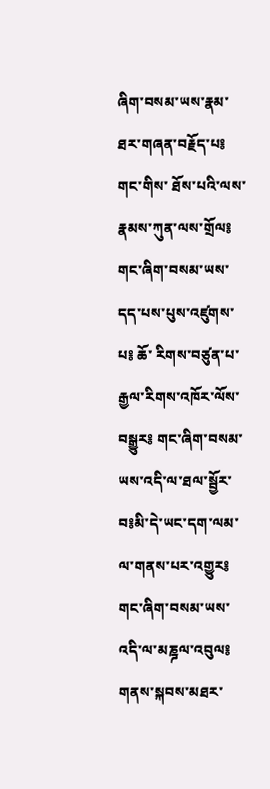ཞིག་བསམ་ཡས་རྣམ་ཐར་གཞན་བརྗོད་པ༔ གང་གིས་ ཐོས་པའི་ལས་རྣམས་ཀུན་ལས་གྲོལ༔ གང་ཞིག་བསམ་ཡས་དད་པས་པུས་འཛུགས་པ༔ ཆོ་ རིགས་བཙུན་པ་རྒྱལ་རིགས་འཁོར་ལོས་བསྒྱུར༔ གང་ཞིག་བསམ་ཡས་འདི་ལ་ཐལ་སྦྱོར་ བ༔མི་དེ་ཡང་དག་ལམ་ལ་གནས་པར་འགྱུར༔ གང་ཞིག་བསམ་ཡས་འདི་ལ་མཎྜལ་འབུལ༔ གནས་སྐབས་མཐར་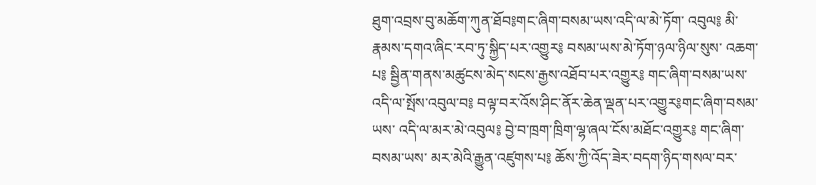ཐུག་འབྲས་བུ་མཆོག་ཀུན་ཐོབ༔གང་ཞིག་བསམ་ཡས་འདི་ལ་མེ་ཏོག་ འབུལ༔ མི་རྣམས་དགའ་ཞིང་རབ་ཏུ་སྐྱིད་པར་འགྱུར༔ བསམ་ཡས་མེ་ཏོག་ཉལ་ཉིལ་སུས་ འཆག་པ༔ སྦྱིན་གནས་མཚུངས་མེད་སངས་རྒྱས་འཐོབ་པར་འགྱུར༔ གང་ཞིག་བསམ་ཡས་ འདི་ལ་སྤོས་འབུལ་བ༔ བལྟ་བར་འོས་ཤིང་ནོར་ཆེན་ལྡན་པར་འགྱུར༔གང་ཞིག་བསམ་ཡས་ འདི་ལ་མར་མེ་འབུལ༔ བྱེ་བ་ཁྲག་ཁྲིག་ལྷ་ཞལ་ངོས་མཐོང་འགྱུར༔ གང་ཞིག་བསམ་ཡས་ མར་མེའི་རྒྱུན་འཛུགས་པ༔ ཆོས་ཀྱི་འོད་ཟེར་བདག་ཉིད་གསལ་བར་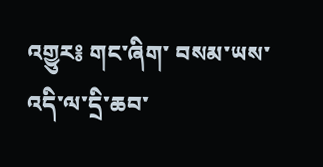འགྱུར༔ གང་ཞིག་ བསམ་ཡས་འདི་ལ་དྲི་ཆབ་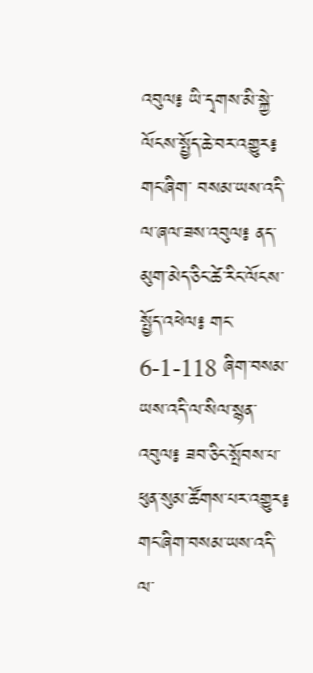འབུལ༔ ཡི་དྭགས་མི་སྐྱེ་ལོངས་སྤྱོད་ཆེ་བར་འགྱུར༔ གང་ཞིག་ བསམ་ཡས་འདི་ལ་ཞལ་ཟས་འབུལ༔ ནད་མུག་མེད་ཅིང་ཚེ་རིང་ལོངས་སྤྱོད་འཕེལ༔ གང་ 6-1-118 ཞིག་བསམ་ཡས་འདི་ལ་སིལ་སྙན་འབུལ༔ ཟབ་ཅིང་སྤོབས་པ་ཕུན་སུམ་ཚོགས་པར་འགྱུར༔ གང་ཞིག་བསམ་ཡས་འདི་ལ་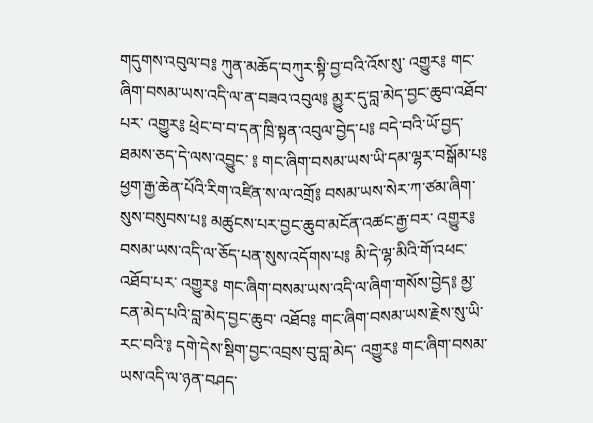གདུགས་འབུལ་བ༔ ཀུན་མཆོད་བཀུར་སྟི་བྱ་བའི་འོས་སུ་ འགྱུར༔ གང་ཞིག་བསམ་ཡས་འདི་ལ་ན་བཟའ་འབུལ༔ མྱུར་དུ་བླ་མེད་བྱང་ཆུབ་འཐོབ་པར་ འགྱུར༔ ཕྲེང་བ་བ་དན་ཁྲི་སྟན་འབུལ་བྱེད་པ༔ བདེ་བའི་ཡོ་བྱད་ཐམས་ཅད་དེ་ལས་འབྱུང་ ༔ གང་ཞིག་བསམ་ཡས་ཡི་དམ་ལྷར་བསྒོམ་པ༔ ཕྱག་རྒྱ་ཆེན་པོའི་རིག་འཛིན་ས་ལ་འགྲོ༔ བསམ་ཡས་སེར་ཀ་ཙམ་ཞིག་སུས་བསུབས་པ༔ མཚུངས་པར་བྱང་ཆུབ་མངོན་འཚང་རྒྱ་བར་ འགྱུར༔ བསམ་ཡས་འདི་ལ་ཅོད་པན་སུས་འདོགས་པ༔ མི་དེ་ལྷ་མིའི་གོ་འཕང་འཐོབ་པར་ འགྱུར༔ གང་ཞིག་བསམ་ཡས་འདི་ལ་ཞིག་གསོས་བྱེད༔ མྱ་ངན་མེད་པའི་བླ་མེད་བྱང་ཆུབ་ འཐོབ༔ གང་ཞིག་བསམ་ཡས་རྗེས་སུ་ཡི་རང་བའི་༔ དགེ་དེས་སྡིག་བྱང་འབྲས་བུ་བླ་མེད་ འགྱུར༔ གང་ཞིག་བསམ་ཡས་འདི་ལ་ཉན་བཤད་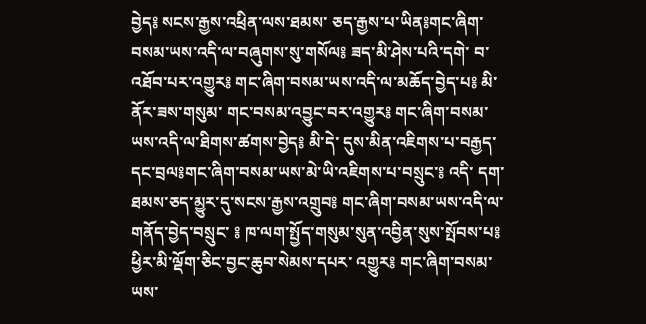བྱེད༔ སངས་རྒྱས་འཕྲིན་ལས་ཐམས་ ཅད་རྒྱས་པ་ཡིན༔གང་ཞིག་བསམ་ཡས་འདི་ལ་བཞུགས་སུ་གསོལ༔ ཟད་མི་ཤེས་པའི་དགེ་ བ་འཐོབ་པར་འགྱུར༔ གང་ཞིག་བསམ་ཡས་འདི་ལ་མཆོད་བྱེད་པ༔ མི་ནོར་ཟས་གསུམ་ གང་བསམ་འབྱུང་བར་འགྱུར༔ གང་ཞིག་བསམ་ཡས་འདི་ལ་ཐིགས་ཚགས་བྱེད༔ མི་དེ་ དུས་མིན་འཇིགས་པ་བརྒྱད་དང་བྲལ༔གང་ཞིག་བསམ་ཡས་མེ་ཡི་འཇིགས་པ་བསྲུང་༔ འདི་ དག་ཐམས་ཅད་མྱུར་དུ་སངས་རྒྱས་འགྲུབ༔ གང་ཞིག་བསམ་ཡས་འདི་ལ་གནོད་བྱེད་བསྲུང་ ༔ ཁ་ལག་སྤྱོད་གསུམ་སུན་འབྱིན་སུས་སྤོབས་པ༔ ཕྱིར་མི་ལྡོག་ཅིང་བྱང་ཆུབ་སེམས་དཔར་ འགྱུར༔ གང་ཞིག་བསམ་ཡས་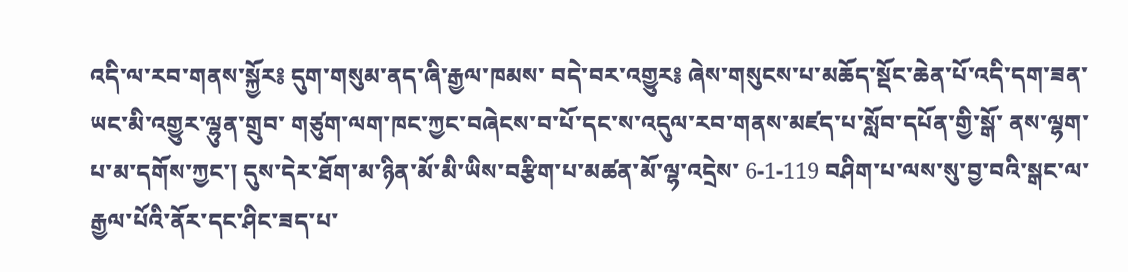འདི་ལ་རབ་གནས་སྐྱོར༔ དུག་གསུམ་ནད་ཞི་རྒྱལ་ཁམས་ བདེ་བར་འགྱུར༔ ཞེས་གསུངས་པ་མཆོད་སྡོང་ཆེན་པོ་འདི་དག་ཟན་ཡང་མི་འགྱུར་ལྷུན་གྲུབ་ གཙུག་ལག་ཁང་ཀྱང་བཞེངས་བ་པོ་དང་ས་འདུལ་རབ་གནས་མཛད་པ་སློབ་དཔོན་གྱི་སྒོ་ ནས་ལྷག་པ་མ་དགོས་ཀྱང་། དུས་དེར་ཐོག་མ་ཉིན་མོ་མི་ཡིས་བརྩིག་པ་མཚན་མོ་ལྷ་འདྲེས་ 6-1-119 བཤིག་པ་ལས་སུ་བྱ་བའི་སྒང་ལ་རྒྱལ་པོའི་ནོར་དང་ཤིང་ཟད་པ་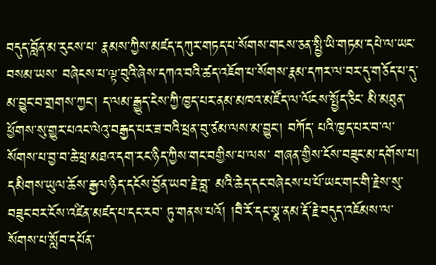བདུད་བློན་མ་རུངས་པ་ རྣམས་ཀྱིས་མཛད་དཀུར་གཏད་པ་སོགས་གངས་ཅན་སྤྱི་ཡི་གཏམ་དཔེ་ལ་ཡང་བསམ་ཡས་ བཞེངས་པ་ལྟ་བུའི་ཞེས་དཀའ་བའི་ཚད་འཇོག་པ་སོགས་རྣམ་དཀར་ལ་བར་དུ་གཅོད་པ་དུ་ མ་བྱུང་བ་གྲགས་ཀྱང་། ད་ལམ་རྒྱུད་ངེས་ཀྱི་ཁྱད་པར་ནམ་མཁའ་མཛོད་ལ་ལོངས་སྤྱོད་ཅིང་ མི་མཐུན་ཕྱོགས་སུ་གྱུར་པའང་ལེའུ་བརྒྱད་པར་ཟ་བའི་ཕྲན་བུ་ཙམ་ལས་མ་བྱུང་། བཀོད་ པའི་ཁྱད་པར་བ་ལ་སོགས་པ་བྱ་བ་ཆེ་ཕྲ་མཐའ་དག་རང་ཉིད་ཀྱིས་གང་བགྱིས་པ་ལས་ གཞན་གྱིས་ངོས་བཟུང་མ་དགོས་པ། དམིགས་ཡུལ་ཆོས་རྒྱལ་ཉིད་དངོས་བྱོན་ཡབ་རྗེ་བླ་ མའི་ཆེད་དང་བཞེངས་པ་པོ་ཡང་གང་གི་རྗེས་སུ་བཟུང་བར་ངོས་འཛིན་མཛད་པ་དང་རབ་ ཏུ་གནས་པའོ། །བཻ་རོ་དང་སྣ་ནམ་རྡོ་རྗེ་བདུད་འཇོམས་ལ་སོགས་པ་སློབ་དཔོན་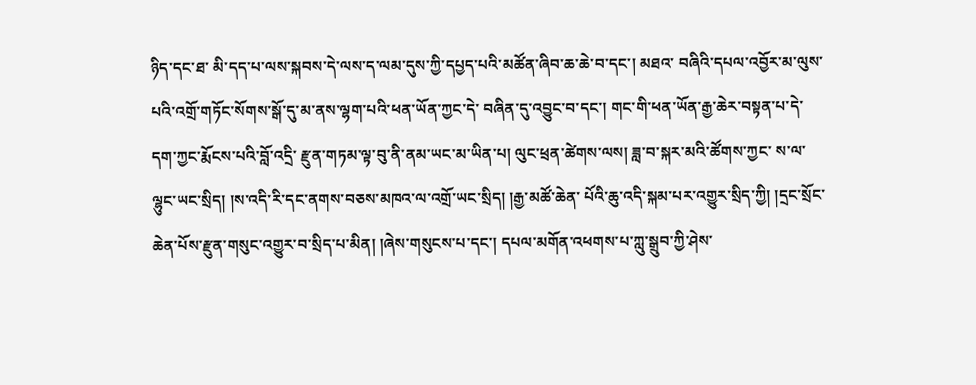ཉིད་དང་ཐ་ མི་དད་པ་ལས་སྐབས་དེ་ལས་ད་ལམ་དུས་ཀྱི་དཔྱད་པའི་མཚོན་ཞིབ་ཆ་ཆེ་བ་དང་། མཐའ་ བཞིའི་དཔལ་འབྱོར་མ་ལུས་པའི་འགྲོ་གཏོང་སོགས་སྒོ་དུ་མ་ནས་ལྷག་པའི་ཕན་ཡོན་ཀྱང་དེ་ བཞིན་དུ་འབྱུང་བ་དང་། གང་གི་ཕན་ཡོན་རྒྱ་ཆེར་བསྟན་པ་དེ་དག་ཀྱང་རྨོངས་པའི་བློ་འདྲི་ རྫུན་གཏམ་ལྟ་བུ་ནི་ནམ་ཡང་མ་ཡིན་པ། ལུང་ཕྲན་ཚེགས་ལས། ཟླ་བ་སྐར་མའི་ཚོགས་ཀྱང་ ས་ལ་ལྷུང་ཡང་སྲིད། །ས་འདི་རི་དང་ནགས་བཅས་མཁའ་ལ་འགྲོ་ཡང་སྲིད། །རྒྱ་མཚོ་ཆེན་ པོའི་ཆུ་འདི་སྐམ་པར་འགྱུར་སྲིད་ཀྱི། །དྲང་སྲོང་ཆེན་པོས་རྫུན་གསུང་འགྱུར་བ་སྲིད་པ་མིན། །ཞེས་གསུངས་པ་དང་། དཔལ་མགོན་འཕགས་པ་ཀླུ་སྒྲུབ་ཀྱི་ཤེས་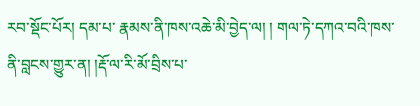རབ་སྡོང་པོར། དམ་པ་ རྣམས་ནི་ཁས་འཆེ་མི་བྱེད་ལ། ། གལ་ཏེ་དཀའ་བའི་ཁས་ནི་བླངས་གྱུར་ན། །རྡོ་ལ་རི་མོ་བྲིས་པ་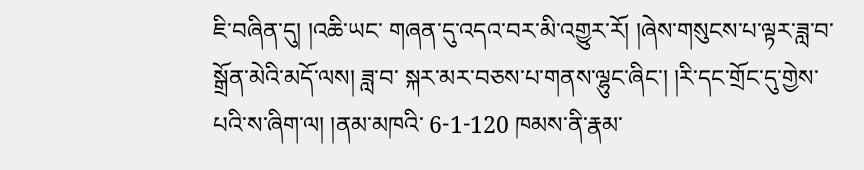ཇི་བཞིན་དུ། །འཆི་ཡང་ གཞན་དུ་འདའ་བར་མི་འགྱུར་རོ། །ཞེས་གསུངས་པ་ལྟར་ཟླ་བ་སྒྲོན་མེའི་མདོ་ལས། ཟླ་བ་ སྐར་མར་བཅས་པ་གནས་ལྷུང་ཞིང་། །རི་དང་གྲོང་དུ་གྱེས་པའི་ས་ཞིག་ལ། །ནམ་མཁའི་ 6-1-120 ཁམས་ནི་རྣམ་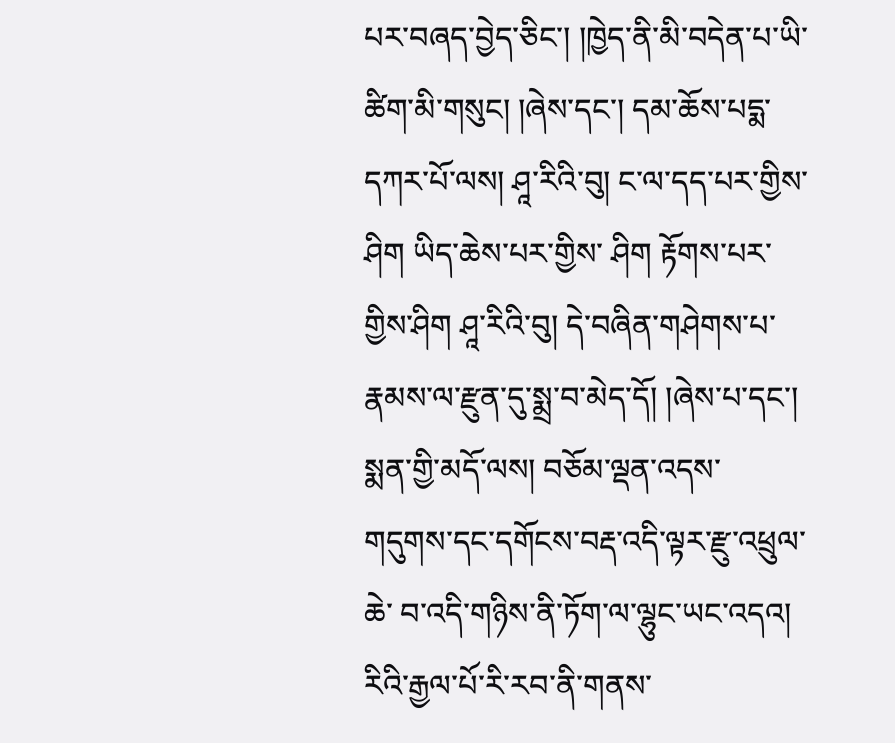པར་བཞད་བྱེད་ཅིང་། །ཁྱེད་ནི་མི་བདེན་པ་ཡི་ཚིག་མི་གསུང། །ཞེས་དང་། དམ་ཆོས་པདྨ་དཀར་པོ་ལས། ཤཱ་རིའི་བུ། ང་ལ་དད་པར་གྱིས་ཤིག ཡིད་ཆེས་པར་གྱིས་ ཤིག རྟོགས་པར་གྱིས་ཤིག ཤཱ་རིའི་བུ། དེ་བཞིན་གཤེགས་པ་རྣམས་ལ་རྫུན་དུ་སྨྲ་བ་མེད་དོ། །ཞེས་པ་དང་། སྨན་གྱི་མདོ་ལས། བཅོམ་ལྡན་འདས་གདུགས་དང་དགོངས་བརྡ་འདི་ལྟར་རྫུ་འཕྲུལ་ཆེ་ བ་འདི་གཉིས་ནི་ཏོག་ལ་ལྷུང་ཡང་འདའ། རིའི་རྒྱལ་པོ་རི་རབ་ནི་གནས་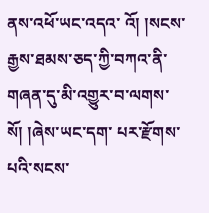ནས་འཕོ་ཡང་འདའ་ འོ། །སངས་རྒྱས་ཐམས་ཅད་ཀྱི་བཀའ་ནི་གཞན་དུ་མི་འགྱུར་བ་ལགས་སོ། །ཞེས་ཡང་དག་ པར་རྫོགས་པའི་སངས་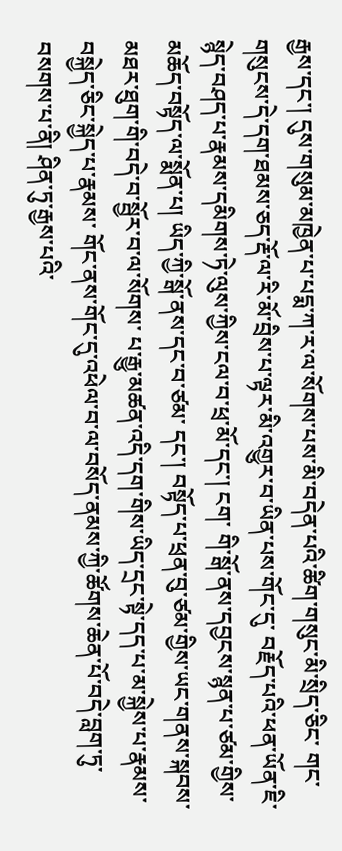རྒྱས་དང་། དུས་གསུམ་མཁྱེན་པ་པདྨ་ཀ་ར་ལ་སོགས་པས་མི་བདེན་པའི་ཚིག་གསུང་མི་སྲིད་ཅིང་ གང་གསུངས་དེ་དག་ཐམས་ཅད་རྡོ་ལ་རི་མོ་བྲིས་པ་ལྟར་མི་འགྱུར་བ་ཡིན་པས་གོང་དུ་ བརྗོད་པའི་ཕན་ཡོན་ཇི་སྙེད་བཤད་པ་རྣམས་དམིགས་ཏེ་ལུས་ཀྱིས་ངལ་བ་ཕྲ་མོ་དང་། ངག་ གི་སྒོ་ནས་དབྱངས་སྙན་པ་ཙམ་གྱིས་མཆོད་བསྟོད་ལ་སྨོན་པ། ཡིད་ཀྱི་སྒོ་ནས་དང་བ་ཙམ་ དང་། བསྟོད་པ་ཕྲན་བུ་ཙམ་གྱིས་ཡང་གནས་སྐབས་མཐར་ཐུག་གི་བདེ་བ་སྦྱོར་བ་ལ་སོགས་ པ་རྒྱུ་མཚན་འདི་དག་གིས་ཡིད་དྲང་སྟེ་དད་པ་མ་སྐྱེས་པ་རྣམས་བསྐྱེད་ཅིང་སྐྱེད་པ་རྣམས་ གོང་ནས་གོང་དུ་འཕེལ་བ་ལ་བསོད་ནམས་ཀྱི་ཚོགས་ཆེན་པོ་བདེ་བླག་ཏུ་བསགས་པ་ནི། ཤིན་ཏུ་རྒྱས་པའི་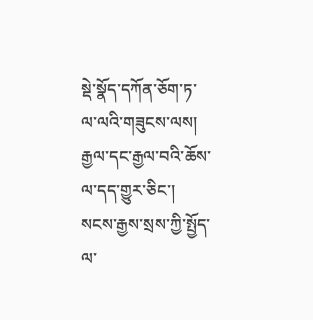སྡེ་སྣོད་དཀོན་ཅོག་ཏ་ལ་ལའི་གཟུངས་ལས། རྒྱལ་དང་རྒྱལ་བའི་ཆོས་ ལ་དད་གྱུར་ཅིང་། སངས་རྒྱས་སྲས་ཀྱི་སྤྱོད་ལ་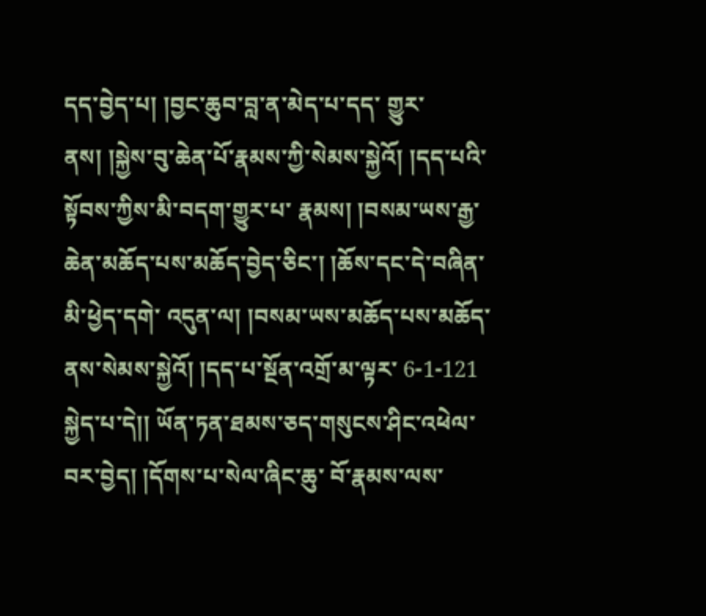དད་བྱེད་པ། །བྱང་ཆུབ་བླ་ན་མེད་པ་དད་ གྱུར་ནས། །སྐྱེས་བུ་ཆེན་པོ་རྣམས་ཀྱི་སེམས་སྐྱེའོ། །དད་པའི་སྟོབས་ཀྱིས་མི་བདག་གྱུར་པ་ རྣམས། །བསམ་ཡས་རྒྱ་ཆེན་མཆོད་པས་མཆོད་བྱེད་ཅིང་། །ཆོས་དང་དེ་བཞིན་མི་ཕྱེད་དགེ་ འདུན་ལ། །བསམ་ཡས་མཆོད་པས་མཆོད་ནས་སེམས་སྐྱེའོ། །དད་པ་སྔོན་འགྲོ་མ་ལྟར་ 6-1-121 སྐྱེད་པ་དེ།། ཡོན་ཏན་ཐམས་ཅད་གསུངས་ཤིང་འཕེལ་བར་བྱེད། །དོགས་པ་སེལ་ཞིང་ཆུ་ བོ་རྣམས་ལས་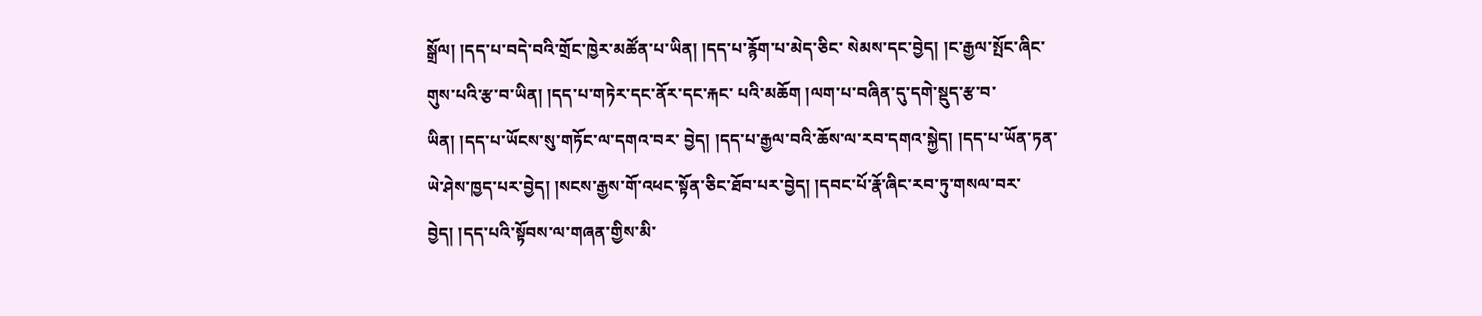སྒྲོལ། །དད་པ་བདེ་བའི་གྲོང་ཁྱེར་མཚོན་པ་ཡིན། །དད་པ་རྙོག་པ་མེད་ཅིང་ སེམས་དང་བྱེད། །ང་རྒྱལ་སྤོང་ཞིང་གུས་པའི་རྩ་བ་ཡིན། །དད་པ་གཏེར་དང་ནོར་དང་རྐང་ པའི་མཆོག །ལག་པ་བཞིན་དུ་དགེ་སྡུད་རྩ་བ་ཡིན། །དད་པ་ཡོངས་སུ་གཏོང་ལ་དགའ་བར་ བྱེད། །དད་པ་རྒྱལ་བའི་ཆོས་ལ་རབ་དགའ་སྐྱེད། །དད་པ་ཡོན་ཏན་ཡེ་ཤེས་ཁྱད་པར་བྱེད། །སངས་རྒྱས་གོ་འཕང་སྟོན་ཅིང་ཐོབ་པར་བྱེད། །དབང་པོ་རྣོ་ཞིང་རབ་ཏུ་གསལ་བར་བྱེད། །དད་པའི་སྟོབས་ལ་གཞན་གྱིས་མི་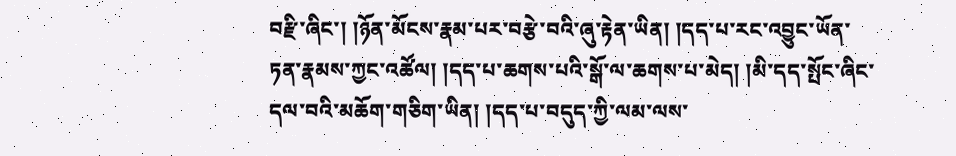བརྫི་ཞིང་། །ཉོན་མོངས་རྣམ་པར་བརྩེ་བའི་ཞུ་རྟེན་ཡིན། །དད་པ་རང་འབྱུང་ཡོན་ཏན་རྣམས་ཀྱང་འཚོལ། །དད་པ་ཆགས་པའི་སྒོ་ལ་ཆགས་པ་མེད། །མི་དད་སྤོང་ཞིང་དལ་བའི་མཆོག་གཅིག་ཡིན། །དད་པ་བདུད་ཀྱི་ལམ་ལས་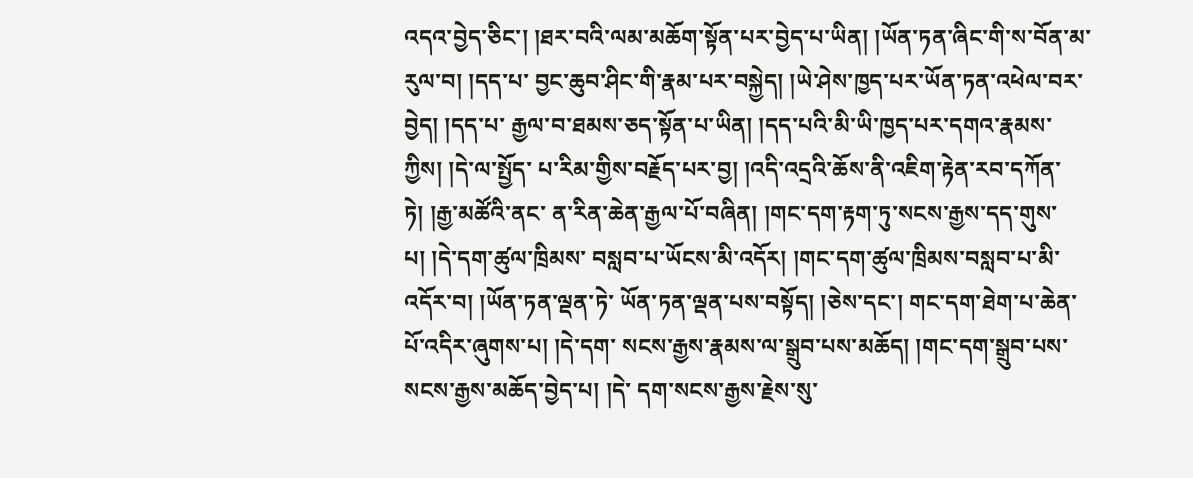འདའ་བྱེད་ཅིང་། །ཐར་བའི་ལམ་མཆོག་སྟོན་པར་བྱེད་པ་ཡིན། །ཡོན་ཏན་ཞིང་གི་ས་བོན་མ་རུལ་བ། །དད་པ་ བྱང་ཆུབ་ཤིང་གི་རྣམ་པར་བསྐྱེད། །ཡེ་ཤེས་ཁྱད་པར་ཡོན་ཏན་འཕེལ་བར་བྱེད། །དད་པ་ རྒྱལ་བ་ཐམས་ཅད་སྟོན་པ་ཡིན། །དད་པའི་མི་ཡི་ཁྱད་པར་དགའ་རྣམས་ཀྱིས། །དེ་ལ་སྤྱོད་ པ་རིམ་གྱིས་བརྗོད་པར་བྱ། །འདི་འདྲའི་ཆོས་ནི་འཇིག་རྟེན་རབ་དཀོན་ཏེ། །རྒྱ་མཚོའི་ནང་ ན་རིན་ཆེན་རྒྱལ་པོ་བཞིན། །གང་དག་རྟག་ཏུ་སངས་རྒྱས་དད་གུས་པ། །དེ་དག་ཚུལ་ཁྲིམས་ བསླབ་པ་ཡོངས་མི་འདོར། །གང་དག་ཚུལ་ཁྲིམས་བསླབ་པ་མི་འདོར་བ། །ཡོན་ཏན་ལྡན་ཏེ་ ཡོན་ཏན་ལྡན་པས་བསྟོད། །ཅེས་དང་། གང་དག་ཐེག་པ་ཆེན་པོ་འདིར་ཞུགས་པ། །དེ་དག་ སངས་རྒྱས་རྣམས་ལ་སྒྲུབ་པས་མཆོད། །གང་དག་སྒྲུབ་པས་སངས་རྒྱས་མཆོད་བྱེད་པ། །དེ་ དག་སངས་རྒྱས་རྗེས་སུ་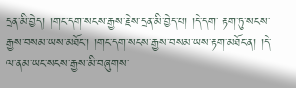དྲན་མི་བྱེད། །གང་དག་སངས་རྒྱས་རྗེས་དྲན་མི་བྱེད་པ། །དེ་དག་ རྟག་ཏུ་སངས་རྒྱས་བསམ་ཡས་མཐོང་། །གང་དག་སངས་རྒྱས་བསམ་ཡས་རྟག་མཐོང་ན། །དེ་ལ་ནམ་ཡང་སངས་རྒྱས་མི་བཞུགས་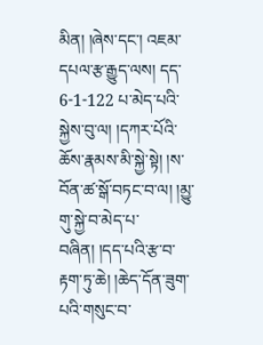མིན། །ཞེས་དང་། འཇམ་དཔལ་རྩ་རྒྱུད་ལས། དད་ 6-1-122 པ་མེད་པའི་སྐྱེས་བུ་ལ། །དཀར་པོའི་ཆོས་རྣམས་མི་སྐྱེ་སྟེ། །ས་བོན་ཚ་སྒོ་བཏང་བ་ལ། །མྱུ་ གུ་སྐྱེ་བ་མེད་པ་བཞིན། །དད་པའི་རྩ་བ་རྟག་ཏུ་ཆེ། །ཆེད་དོན་ཟུག་པའི་གསུང་བ་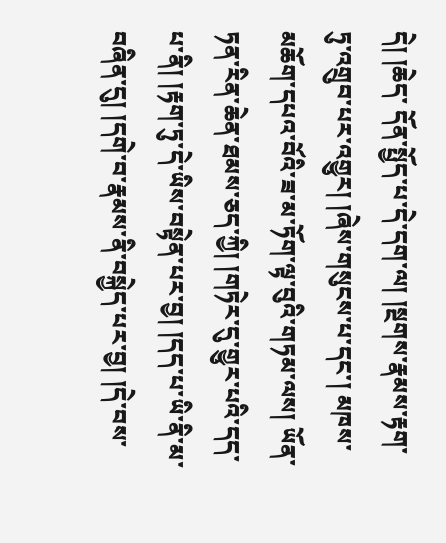དེ། །ཆེད་ དོན་སྤྱོད་པ་དེ་དག་ལ། །སྔགས་རྣམས་རྟག་ཏུ་འགྲུབ་པར་འགྱུར། །ཞེས་གསུངས་པ་དང་། མཁས་མཆོག་དཔའ་བོའི་ཟ་མ་ཏོག་ལྟ་བུའི་གཏམ་ལས། ཡོན་ཏན་རིན་ཆེན་ཐམས་ཅད་ཀྱི། །གཏེར་དུ་གྱུར་པའི་དད་པ་ནི། །རྟག་ཏུ་དེ་ཡིས་བསྟེན་པར་བྱ། །དད་པ་ཡི་ནི་མ་བཞིན་དུ། །དགེ་བ་རྣམས་ནི་བསྐྱེད་པར་བྱ། །དེ་བས་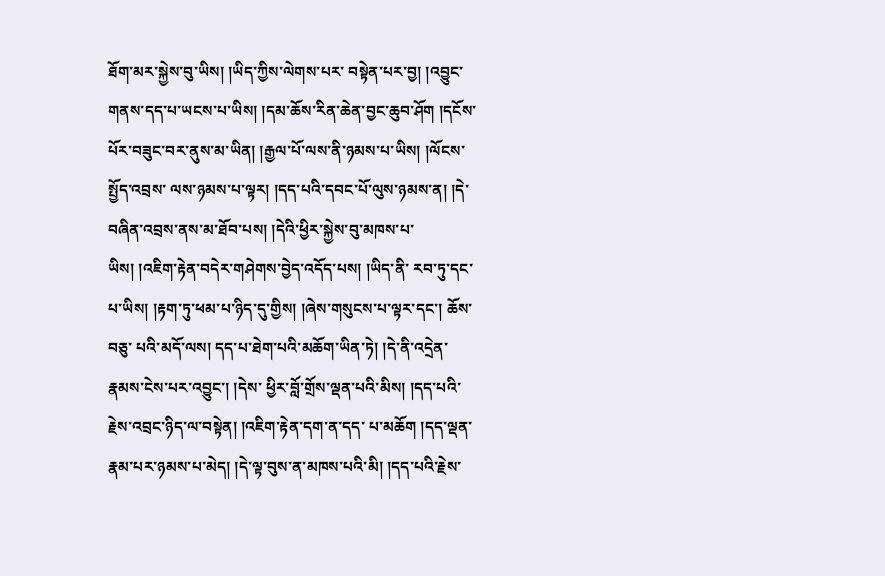ཐོག་མར་སྐྱེས་བུ་ཡིས། །ཡིད་ཀྱིས་ལེགས་པར་ བསྟེན་པར་བྱ། །འབྱུང་གནས་དད་པ་ཡངས་པ་ཡིས། །དམ་ཆོས་རིན་ཆེན་བྱང་ཆུབ་ཤོག །དངོས་པོར་བཟུང་བར་ནུས་མ་ཡིན། །རྒྱལ་པོ་ལས་ནི་ཉམས་པ་ཡིས། །ལོངས་སྤྱོད་འབྲས་ ལས་ཉམས་པ་ལྟར། །དད་པའི་དབང་པོ་ལུས་ཉམས་ན། །དེ་བཞིན་འབྲས་ནས་མ་ཐོབ་པས། །དེའི་ཕྱིར་སྐྱེས་བུ་མཁས་པ་ཡིས། །འཇིག་རྟེན་བདེར་གཤེགས་བྱེད་འདོད་པས། །ཡིད་ནི་ རབ་ཏུ་དང་པ་ཡིས། །རྟག་ཏུ་ཕམ་པ་ཉིད་དུ་གྱིས། །ཞེས་གསུངས་པ་ལྟར་དང་། ཆོས་བཅུ་ པའི་མདོ་ལས། དད་པ་ཐེག་པའི་མཆོག་ཡིན་ཏེ། །དེ་ནི་འདྲེན་རྣམས་ངེས་པར་འབྱུང་། །དེས་ ཕྱིར་བློ་གྲོས་ལྡན་པའི་མིས། །དད་པའི་རྗེས་འབྲང་ཉིད་ལ་བསྟེན། །འཇིག་རྟེན་དག་ན་དད་ པ་མཆོག །དད་ལྡན་རྣམ་པར་ཉམས་པ་མེད། །དེ་ལྟ་བུས་ན་མཁས་པའི་མི། །དད་པའི་རྗེས་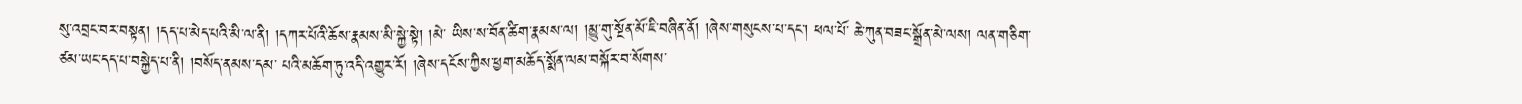སུ་འབྲང་བར་བསྟན། །དད་པ་མེད་པའི་མི་ལ་ནི། །དཀར་པོའི་ཆོས་རྣམས་མི་སྐྱེ་སྟེ། །མེ་ ཡིས་ས་བོན་ཚིག་རྣམས་ལ། །མྱུ་གུ་སྔོན་མོ་ཇི་བཞིན་ནོ། །ཞེས་གསུངས་པ་དང་། ཕལ་པོ་ ཆེ་ཀུན་བཟང་སྒྲོན་མེ་ལས། ལན་གཅིག་ཙམ་ཡང་དད་པ་བསྐྱེད་པ་ནི། །བསོད་ནམས་དམ་ པའི་མཆོག་ཏུ་འདི་འགྱུར་རོ། །ཞེས་དངོས་ཀྱིས་ཕྱག་མཆོད་སྨོན་ལམ་བསྐོར་བ་སོགས་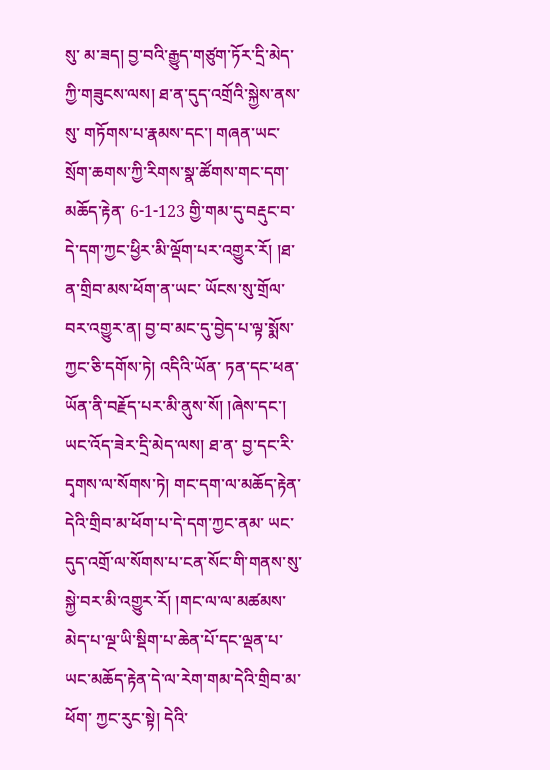སུ་ མ་ཟད། བྱ་བའི་རྒྱུད་གཙུག་ཏོར་དྲི་མེད་ཀྱི་གཟུངས་ལས། ཐ་ན་དུད་འགྲོའི་སྐྱེས་ནས་སུ་ གཏོགས་པ་རྣམས་དང་། གཞན་ཡང་སྲོག་ཆགས་ཀྱི་རིགས་སྣ་ཚོགས་གང་དག་མཆོད་རྟེན་ 6-1-123 གྱི་གམ་དུ་བརྡུང་བ་དེ་དག་ཀྱང་ཕྱིར་མི་ལྡོག་པར་འགྱུར་རོ། །ཐ་ན་གྲིབ་མས་ཕོག་ན་ཡང་ ཡོངས་སུ་གྲོལ་བར་འགྱུར་ན། བྱ་བ་མང་དུ་བྱེད་པ་ལྟ་སྨོས་ཀྱང་ཅི་དགོས་ཏེ། འདིའི་ཡོན་ ཏན་དང་ཕན་ཡོན་ནི་བརྗོད་པར་མི་ནུས་སོ། །ཞེས་དང་། ཡང་འོད་ཟེར་དྲི་མེད་ལས། ཐ་ན་ བྱ་དང་རི་དྭགས་ལ་སོགས་ཏེ། གང་དག་ལ་མཆོད་རྟེན་དེའི་གྲིབ་མ་ཕོག་པ་དེ་དག་ཀྱང་ནམ་ ཡང་དུད་འགྲོ་ལ་སོགས་པ་ངན་སོང་གི་གནས་སུ་སྐྱེ་བར་མི་འགྱུར་རོ། །གང་ལ་ལ་མཚམས་ མེད་པ་ལྔ་ཡི་སྡིག་པ་ཆེན་པོ་དང་ལྡན་པ་ཡང་མཆོད་རྟེན་དེ་ལ་རེག་གམ་དེའི་གྲིབ་མ་ཕོག་ ཀྱང་རུང་སྟེ། དེའི་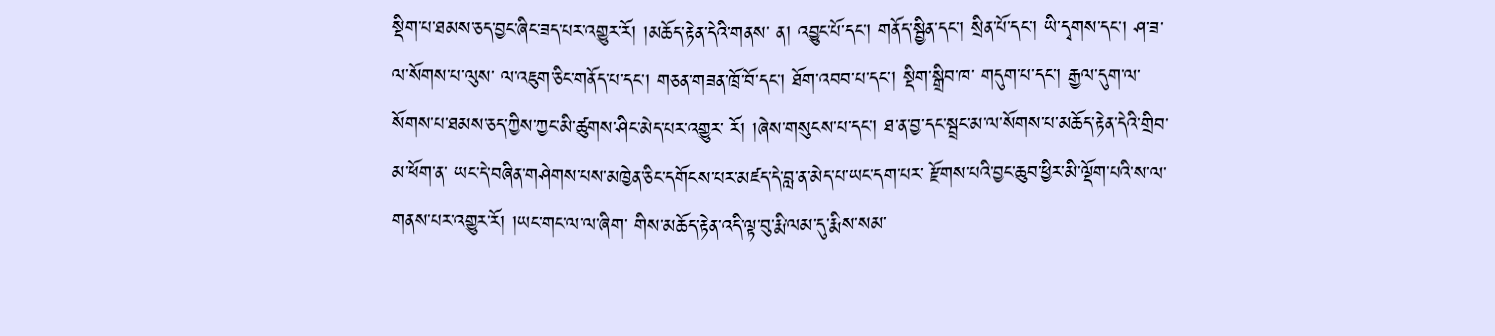སྡིག་པ་ཐམས་ཅད་བྱང་ཞིང་ཟད་པར་འགྱུར་རོ། །མཆོད་རྟེན་དེའི་གནས་ ན། འབྱུང་པོ་དང་། གནོད་སྦྱིན་དང་། སྲིན་པོ་དང་། ཡི་དྭགས་དང་། ཤ་ཟ་ལ་སོགས་པ་ལུས་ ལ་འཇུག་ཅིང་གནོད་པ་དང་། གཅན་གཟན་ཁྲོ་བོ་དང་། ཐོག་འབབ་པ་དང་། སྡིག་སྒྲིབ་ཁ་ གདུག་པ་དང་། རྒྱལ་དུག་ལ་སོགས་པ་ཐམས་ཅད་ཀྱིས་ཀྱང་མི་ཚུགས་ཤིང་མེད་པར་འགྱུར་ རོ། །ཞེས་གསུངས་པ་དང་། ཐ་ན་བྱ་དང་སྦྲང་མ་ལ་སོགས་པ་མཆོད་རྟེན་དེའི་གྲིབ་མ་ཕོག་ན་ ཡང་དེ་བཞིན་གཤེགས་པས་མཁྱེན་ཅིང་དགོངས་པར་མཛད་དེ་བླ་ན་མེད་པ་ཡང་དག་པར་ རྫོགས་པའི་བྱང་ཆུབ་ཕྱིར་མི་ལྡོག་པའི་ས་ལ་གནས་པར་འགྱུར་རོ། །ཡང་གང་ལ་ལ་ཞིག་ གིས་མཆོད་རྟེན་འདི་ལྟ་བུ་རྨི་ལམ་དུ་རྨིས་སམ་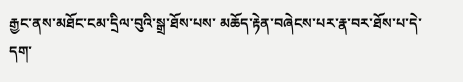རྒྱང་ནས་མཐོང་ངམ་དྲིལ་བུའི་སྒྲ་ཐོས་པས་ མཆོད་རྟེན་བཞེངས་པར་རྣ་བར་ཐོས་པ་དེ་དག་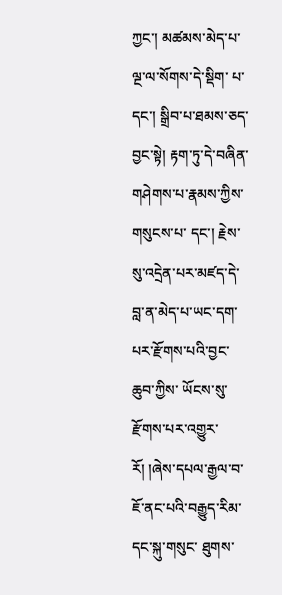ཀྱང་། མཚམས་མེད་པ་ལྔ་ལ་སོགས་དེ་སྡིག་ པ་དང་། སྒྲིབ་པ་ཐམས་ཅད་བྱང་སྟེ། རྟག་ཏུ་དེ་བཞིན་གཤེགས་པ་རྣམས་ཀྱིས་གསུངས་པ་ དང་། རྗེས་སུ་འདྲེན་པར་མཛད་དེ་བླ་ན་མེད་པ་ཡང་དག་པར་རྫོགས་པའི་བྱང་ཆུབ་ཀྱིས་ ཡོངས་སུ་རྫོགས་པར་འགྱུར་རོ། །ཞེས་དཔལ་རྒྱལ་བ་ཇོ་ནང་པའི་བརྒྱུད་རིམ་དང་སྐུ་གསུང་ ཐུགས་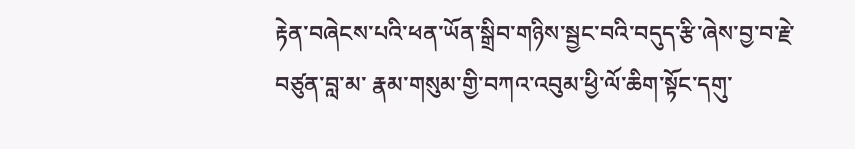རྟེན་བཞེངས་པའི་ཕན་ཡོན་སྒྲིབ་གཉིས་སྦྱང་བའི་བདུད་རྩི་ཞེས་བྱ་བ་རྗེ་བཙུན་བླ་མ་ རྣམ་གསུམ་གྱི་བཀའ་འབུམ་ཕྱི་ལོ་ཆིག་སྟོང་དགུ་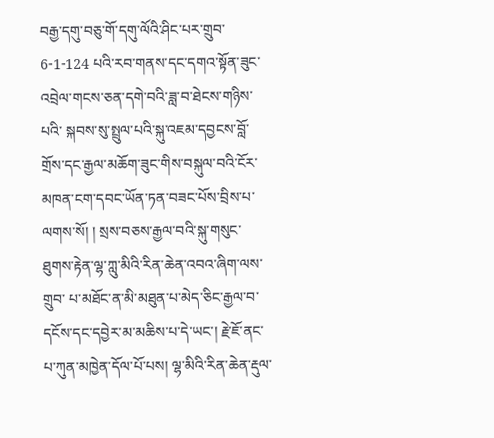བརྒྱ་དགུ་བཅུ་གོ་དགུ་ལོའི་ཤིང་པར་གྲུབ་ 6-1-124 པའི་རབ་གནས་དང་དགའ་སྟོན་ཟུང་འབྲེལ་གངས་ཅན་དགེ་བའི་ཟླ་བ་ཐེངས་གཉིས་པའི་ སྐབས་སུ་སྤྲུལ་པའི་སྐུ་འཇམ་དབྱངས་བློ་གྲོས་དང་རྒྱལ་མཆོག་ཟུང་གིས་བསྐུལ་བའི་ངོར་ མཁན་ངག་དབང་ཡོན་ཏན་བཟང་པོས་བྲིས་པ་ལགས་སོ། ། སྲས་བཅས་རྒྱལ་བའི་སྐུ་གསུང་ཐུགས་རྟེན་ལྷ་ཀླུ་མིའི་རིན་ཆེན་འབའ་ཞིག་ལས་གྲུབ་ པ་མཐོང་ན་མི་མཐུན་པ་མེད་ཅིང་རྒྱལ་བ་དངོས་དང་དབྱེར་མ་མཆིས་པ་དེ་ཡང་། རྗེ་ཇོ་ནང་ པ་ཀུན་མཁྱེན་དོལ་པོ་པས། ལྷ་མིའི་རིན་ཆེན་རྡུལ་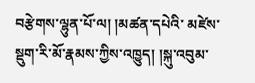བརྩེགས་ལྷུན་པོ་ལ། །མཚན་དཔེའི་ མཛེས་སྡུག་རི་མོ་རྣམས་ཀྱིས་འཁྱུད། །སྐུ་འབུམ་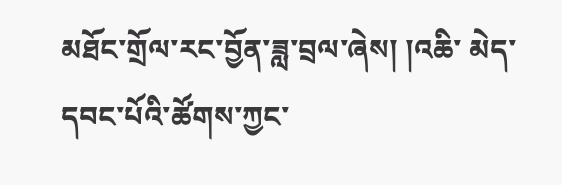མཐོང་གྲོལ་རང་བྱོན་ཟླ་བྲལ་ཞེས། །འཆི་ མེད་དབང་པོའི་ཚོགས་ཀྱང་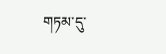གཏམ་དུ་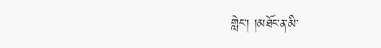གླེང་། །མཐོང་ན་མི་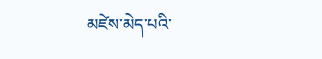མཛེས་མེད་པའི་